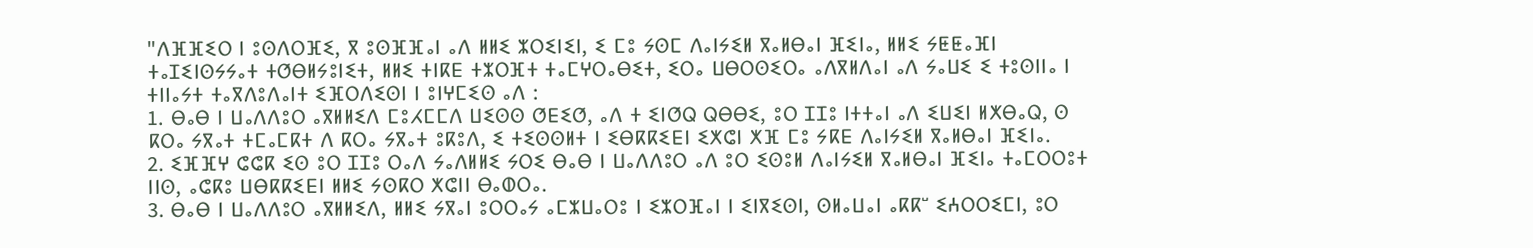"ⴷⴼⴼⵉⵔ ⵏ ⵓⵙⴷⵔⴼⵉ, ⴳ ⵓⵙⴼⴼⴰⵏ ⴰⴷ ⵍⵍⵉ ⵣⵔⵉⵏⵉⵏ, ⵉ ⵎⵓ ⵢⵙⵎ ⴷⴰⵏⵢⵉⵍ ⴳⴰⵍⴱⴰⵏ ⴼⵉⵏⴰ, ⵍⵍⵉ ⵢⵟⵟⴰⴼⵏ ⵜⴰⵊⵉⵏⵙⵢⵢⴰⵜ ⵜⵚⴱⵍⵢⵓⵏⵉⵜ, ⵍⵍⵉ ⵜⵏⴽⴹ ⵜⵣⵔⴼⵜ ⵜⴰⵎⵖⵔⴰⴱⵉⵜ, ⵉⵔⴰ ⵡⴱⵔⵙⵉⵔⴰ ⴰⴷⴳⵍⴷⴰⵏ ⴰⴷ ⵢⴰⵡⵉ ⵉ ⵜⵓⵙⵏⵏⴰ ⵏ ⵜⵏⵏⴰⵢⵜ ⵜⴰⴳⴷⵓⴷⴰⵏⵜ ⵉⴼⵔⴷⵉⵙⵏ ⵏ ⵓⵏⵖⵎⵉⵙ ⴰⴷ :
1. ⴱⴰⴱ ⵏ ⵡⴰⴷⴷⵓⵔ ⴰⴳⵍⵍⵉⴷ ⵎⵓⵃⵎⵎⴷ ⵡⵉⵙⵙ ⵚⴹⵉⵚ, ⴰⴷ ⵜ ⵉⵏⵚⵕ ⵕⴱⴱⵉ, ⵓⵔ ⵊⵊⵓ ⵏⵜⵜⴰⵏ ⴰⴷ ⵉⵡⵉⵏ ⵍⵅⴱⴰⵕ, ⵙ ⴽⵔⴰ ⵢⴳⴰⵜ ⵜⵎⴰⵎⴽⵜ ⴷ ⴽⵔⴰ ⵢⴳⴰⵜ ⵓⴽⵓⴷ, ⵉ ⵜⵉⵙⵙⵍⵜ ⵏ ⵉⴱⴽⴽⵉⴹⵏ ⵉⵅⵛⵏ ⵅⴼ ⵎⵓ ⵢⴽⴹ ⴷⴰⵏⵢⵉⵍ ⴳⴰⵍⴱⴰⵏ ⴼⵉⵏⴰ.
2. ⵉⴼⴼⵖ ⵛⵛⴽ ⵉⵙ ⵓⵔ ⵊⵊⵓ ⵔⴰⴷ ⵢⴰⴷⵍⵍⵉ ⵢⵔⵉ ⴱⴰⴱ ⵏ ⵡⴰⴷⴷⵓⵔ ⴰⴷ ⵓⵔ ⵉⵙⵓⵍ ⴷⴰⵏⵢⵉⵍ ⴳⴰⵍⴱⴰⵏ ⴼⵉⵏⴰ ⵜⴰⵎⵔⵔⵓⵜ ⵏⵏⵙ, ⴰⵛⴽⵓ ⵡⴱⴽⴽⵉⴹⵏ ⵍⵍⵉ ⵢⵙⴽⵔ ⵅⵛⵏⵏ ⴱⴰⵀⵔⴰ.
3. ⴱⴰⴱ ⵏ ⵡⴰⴷⴷⵓⵔ ⴰⴳⵍⵍⵉⴷ, ⵍⵍⵉ ⵢⴳⴰⵏ ⵓⵔⵔⴰⵢ ⴰⵎⵣⵡⴰⵔⵓ ⵏ ⵉⵣⵔⴼⴰⵏ ⵏ ⵉⵏⴳⵉⵙⵏ, ⵙⵍⴰⵡⴰⵏ ⴰⴽⴽⵯ ⵉⵄⵔⵔⵉⵎⵏ, ⵓⵔ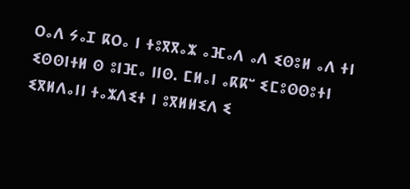ⵔⴰⴷ ⵢⴰⵊ ⴽⵔⴰ ⵏ ⵜⵓⴳⴳⴰⵣ ⴰⴼⴰⴷ ⴰⴷ ⵉⵙⵓⵍ ⴰⴷ ⵜⵏ ⵉⵙⵙⵏⵜⵍ ⵙ ⵓⵏⴼⴰ ⵏⵏⵙ. ⵎⵍⴰⵏ ⴰⴽⴽⵯ ⵉⵎⵓⵙⵙⵓⵜⵏ ⵉⴳⵍⴷⴰⵏⵏ ⵜⴰⵣⴷⵉⵜ ⵏ ⵓⴳⵍⵍⵉⴷ ⵉ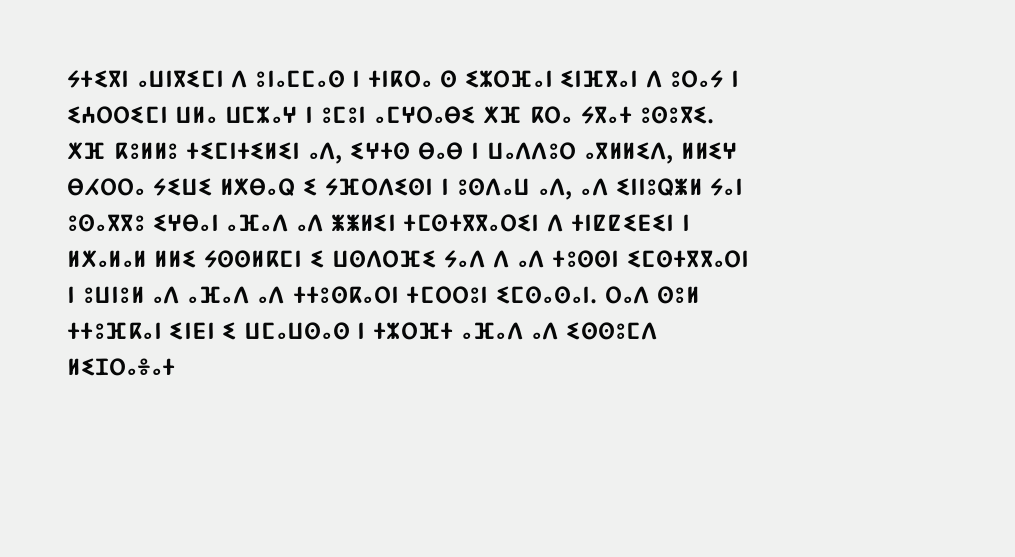ⵢⵜⵉⴳⵏ ⴰⵡⵏⴳⵉⵎⵏ ⴷ ⵓⵏⴰⵎⵎⴰⵙ ⵏ ⵜⵏⴽⵔⴰ ⵙ ⵉⵣⵔⴼⴰⵏ ⵉⵏⴼⴳⴰⵏ ⴷ ⵓⵔⴰⵢ ⵏ ⵉⵄⵔⵔⵉⵎⵏ ⵡⵍⴰ ⵡⵎⵣⴰⵖ ⵏ ⵓⵎⵓⵏ ⴰⵎⵖⵔⴰⴱⵉ ⵅⴼ ⴽⵔⴰ ⵢⴳⴰⵜ ⵓⵙⵓⴳⵉ.
ⵅⴼ ⴽⵓⵍⵍⵓ ⵜⵉⵎⵏⵜⵉⵍⵉⵏ ⴰⴷ, ⵉⵖⵜⵙ ⴱⴰⴱ ⵏ ⵡⴰⴷⴷⵓⵔ ⴰⴳⵍⵍⵉⴷ, ⵍⵍⵉⵖ ⴱⵃⵔⵔⴰ ⵢⵉⵡⵉ ⵍⵅⴱⴰⵕ ⵉ ⵢⴼⵔⴷⵉⵙⵏ ⵏ ⵓⵙⴷⴰⵡ ⴰⴷ, ⴰⴷ ⵉⵏⵏⵓⵕⵥⵍ ⵢⴰⵏ ⵓⵙⴰⴳⴳⵓ ⵉⵖⴱⴰⵏ ⴰⴼⴰⴷ ⴰⴷ ⵥⵥⵍⵉⵏ ⵜⵎⵙⵜⴳⴳⴰⵔⵉⵏ ⴷ ⵜⵏⵇⵇⵉⴹⵉⵏ ⵏ ⵍⵅⴰⵍⴰⵍ ⵍⵍⵉ ⵢⵙⵙⵍⴽⵎⵏ ⵉ ⵡⵙⴷⵔⴼⵉ ⵢⴰⴷ ⴷ ⴰⴷ ⵜⵓⵙⵙⵏ ⵉⵎⵙⵜⴳⴳⴰⵔⵏ ⵏ ⵓⵡⵏⵓⵍ ⴰⴷ ⴰⴼⴰⴷ ⴰⴷ ⵜⵜⵓⵙⴽⴰⵔⵏ ⵜⵎⵔⵔⵓⵏ ⵉⵎⵙⴰⵙⴰⵏ. ⵔⴰⴷ ⵙⵓⵍ ⵜⵜⵓⴼⴽⴰⵏ ⵉⵏⴹⵏ ⵉ ⵡⵎⴰⵡⵙⴰⵙ ⵏ ⵜⵣⵔⴼⵜ ⴰⴼⴰⴷ ⴰⴷ ⵉⵙⵙⵓⵎⴷ ⵍⵉⵊⵔⴰⴻⴰⵜ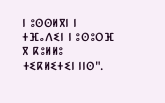ⵏ ⵓⵙⵙⵍⴳⵏ ⵏ ⵜⴼⴰⴷⵉⵏ ⵏ ⵓⵙⵓⵔⴼ ⴳ ⴽⵓⵍⵍⵓ ⵜⵉⴽⵍⵉⵜⵉⵏ ⵏⵏⵙ".